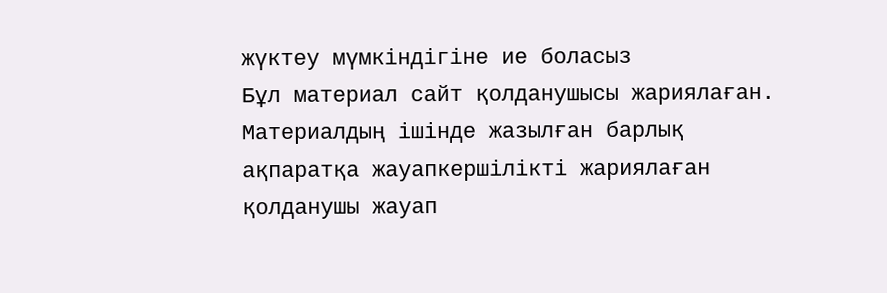жүктеу мүмкіндігіне ие боласыз
Бұл материал сайт қолданушысы жариялаған. Материалдың ішінде жазылған барлық ақпаратқа жауапкершілікті жариялаған қолданушы жауап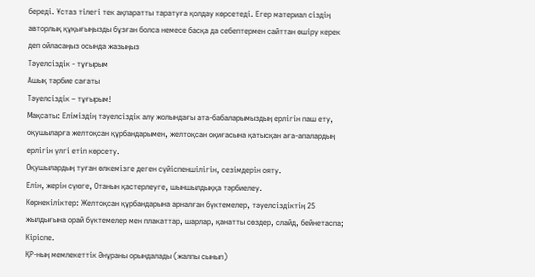береді. Ұстаз тілегі тек ақпаратты таратуға қолдау көрсетеді. Егер материал сіздің авторлық құқығыңызды бұзған болса немесе басқа да себептермен сайттан өшіру керек деп ойласаңыз осында жазыңыз
Тәуелсіздік - тұғырым
Ашық тәрбие сағаты
Тәуелсіздік – тұғырым!
Мақсаты: Еліміздің тәуелсіздік алу жолындағы ата-бабаларымыздың ерлігін паш ету, оқушыларға желтоқсан құрбандарымен, желтоқсан оқиғасына қатысқан аға-апалардың ерлігін үлгі етіп көрсету.
Оқушылардың туған өлкемізге деген сүйіспеншілігін, сезімдерін ояту.
Елін, жерін сүюге, Отанын қастерлеуге, шыншылдыққа тәрбиелеу.
Көрнекіліктер: Желтоқсан құрбандарына арналған бүктемелер, тәуелсіздіктің 25 жылдығына орай бүктемелер мен плакаттар, шарлар, қанатты сөздер, слайд, бейнетаспа;
Кіріспе.
ҚР-ның мемлекеттік Әнұраны орындалады (жалпы сынып)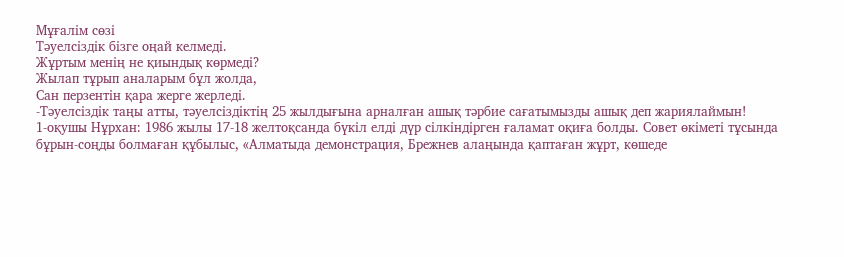Мұғалім сөзі
Тәуелсіздік бізге оңай келмеді.
Жұртым менің не қиындық көрмеді?
Жылап тұрып аналарым бұл жолда,
Сан перзентін қара жерге жерледі.
-Тәуелсіздік таңы атты, тәуелсіздіктің 25 жылдығына арналған ашық тәрбие сағатымызды ашық деп жариялаймын!
1-оқушы Нұрхан: 1986 жылы 17-18 желтоқсанда бүкіл елді дүр сілкіндірген ғаламат оқиға болды. Совет өкіметі тұсында бұрын-соңды болмаған құбылыс, «Алматыда демонстрация, Брежнев алаңында қаптаған жұрт, көшеде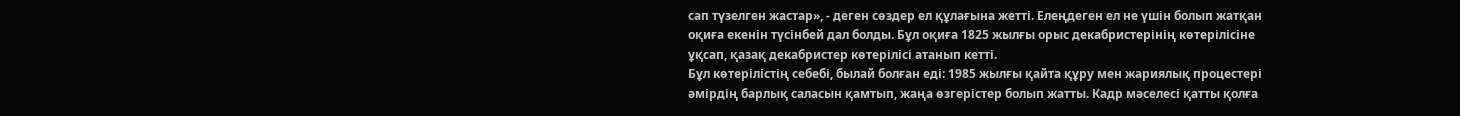сап түзелген жастар», - деген сөздер ел құлағына жетті. Елеңдеген ел не үшін болып жатқан оқиға екенін түсінбей дал болды. Бұл оқиға 1825 жылғы орыс декабристерінің көтерілісіне ұқсап, қазақ декабристер көтерілісі атанып кетті.
Бұл көтерілістің себебі, былай болған еді: 1985 жылғы қайта құру мен жариялық процестері әмірдің барлық саласын қамтып, жаңа өзгерістер болып жатты. Кадр мәселесі қатты қолға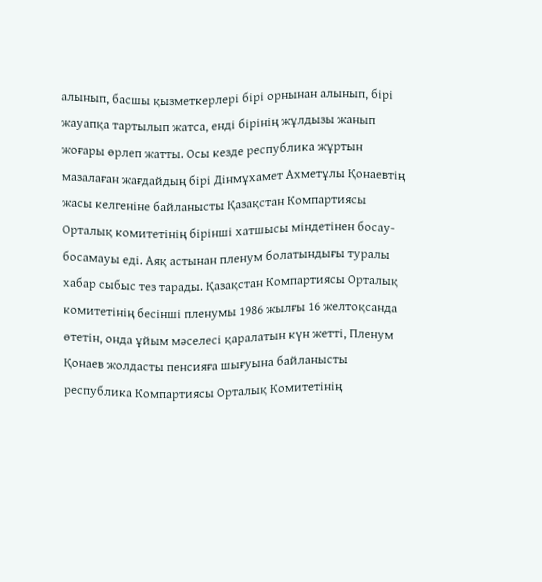алынып, басшы қызметкерлері бірі орнынан алынып, бірі жауапқа тартылып жатса, енді бірінің жұлдызы жанып жоғары өрлеп жатты. Осы кезде республика жұртын мазалаған жағдайдың бірі Дінмұхамет Ахметұлы Қонаевтің жасы келгеніне байланысты Қазақстан Компартиясы Орталық комитетінің бірінші хатшысы міндетінен босау-босамауы еді. Аяқ астынан пленум болатындығы туралы хабар сыбыс тез тарады. Қазақстан Компартиясы Орталық комитетінің бесінші пленумы 1986 жылғы 16 желтоқсанда өтетін, онда ұйым мәселесі қаралатын күн жетті, Пленум Қонаев жолдасты пенсияға шығуына байланысты республика Компартиясы Орталық Комитетінің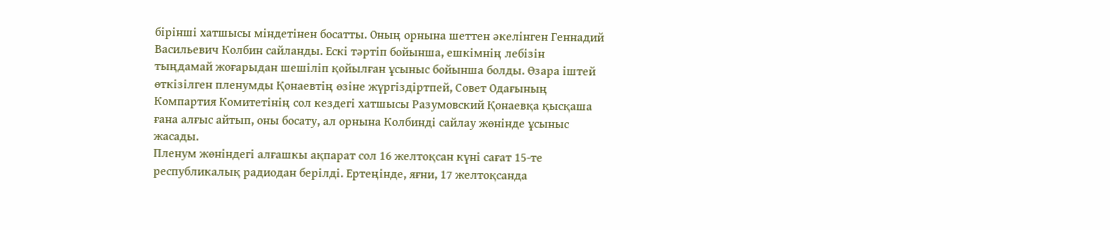бірінші хатшысы міндетінен босатты. Оның орнына шеттен әкелінген Геннадий Васильевич Колбин сайланды. Ескі тәртіп бойынша, ешкімнің лебізін тыңдамай жоғарыдан шешіліп қойылған ұсыныс бойынша болды. Өзара іштей өткізілген пленумды Қонаевтің өзіне жүргіздіртпей, Совет Одағының Компартия Комитетінің сол кездегі хатшысы Разумовский Қонаевқа қысқаша ғана алғыс айтып, оны босату, ал орнына Колбинді сайлау жөнінде ұсыныс жасады.
Пленум жөніндегі алғашкы ақпарат сол 16 желтоқсан күні сағат 15-те республикалық радиодан берілді. Ертеңінде, яғни, 17 желтоқсанда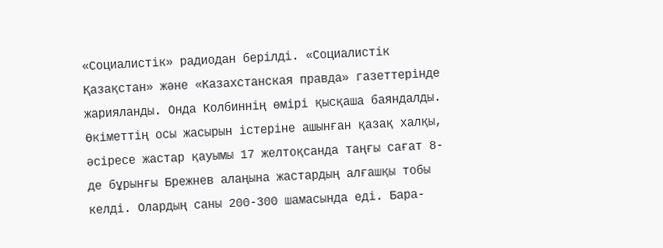«Социалистік» радиодан берілді. «Социалистік Қазақстан» және «Казахстанская правда» газеттерінде жарияланды. Онда Колбиннің өмірі қысқаша баяндалды.
Өкіметтің осы жасырын істеріне ашынған қазақ халқы, әсіресе жастар қауымы 17 желтоқсанда таңғы сағат 8-де бұрынғы Брежнев алаңына жастардың алғашқы тобы келді. Олардың саны 200-300 шамасында еді. Бара-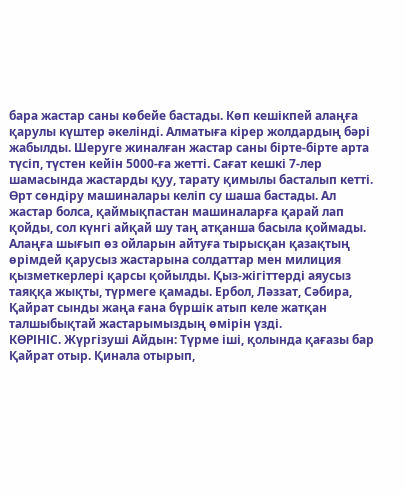бара жастар саны көбейе бастады. Көп кешікпей алаңға қарулы күштер әкелінді. Алматыға кірер жолдардың бәрі жабылды. Шеруге жиналған жастар саны бірте-бірте арта түсіп, түстен кейін 5000-ға жетті. Сағат кешкі 7-лер шамасында жастарды қуу, тарату қимылы басталып кетті. Өрт сөндіру машиналары келіп су шаша бастады. Ал жастар болса, қаймықпастан машиналарға қарай лап қойды, сол күнгі айқай шу таң атқанша басыла қоймады.
Алаңға шығып өз ойларын айтуға тырысқан қазақтың өрімдей қарусыз жастарына солдаттар мен милиция қызметкерлері қарсы қойылды. Қыз-жігіттерді аяусыз таяққа жықты, түрмеге қамады. Ербол, Ләззат, Сәбира, Қайрат сынды жаңа ғана бүршік атып келе жатқан талшыбықтай жастарымыздың өмірін үзді.
КӨРІНІС. Жүргізуші Айдын: Түрме іші, қолында қағазы бар Қайрат отыр. Қинала отырып,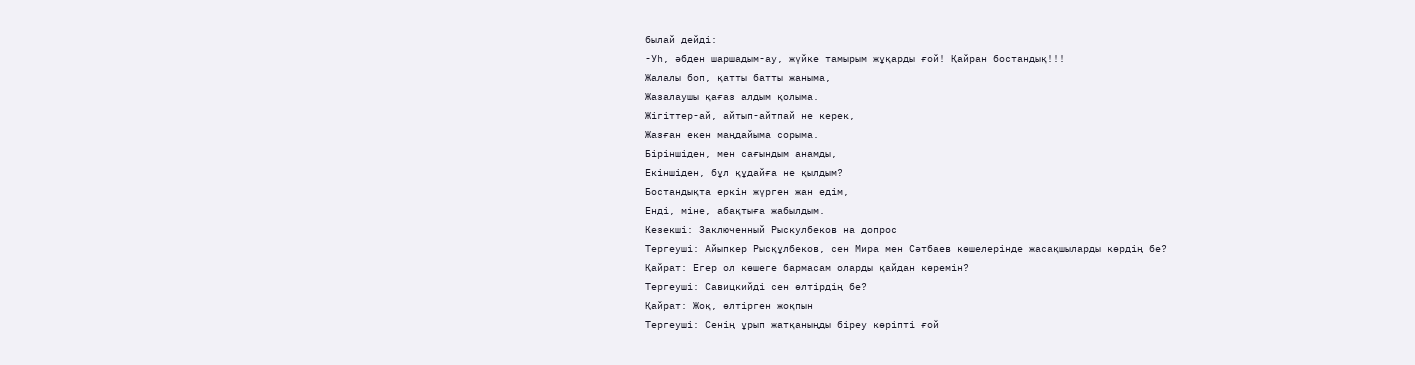былай дейді:
-Уһ, әбден шаршадым-ау, жүйке тамырым жұқарды ғой! Қайран бостандық!!!
Жалалы боп, қатты батты жаныма,
Жазалаушы қағаз алдым қолыма.
Жігіттер-ай, айтып-айтпай не керек,
Жазған екен маңдайыма сорыма.
Біріншіден, мен сағындым анамды,
Екіншіден, бұл құдайға не қылдым?
Бостандықта еркін жүрген жан едім,
Енді, міне, абақтыға жабылдым.
Кезекші: Заключенный Рыскулбеков на допрос
Тергеуші: Айыпкер Рысқұлбеков, сен Мира мен Сәтбаев көшелерінде жасақшыларды көрдің бе?
Қайрат: Егер ол көшеге бармасам оларды қайдан көремін?
Тергеуші: Савицкийді сен өлтірдің бе?
Қайрат: Жоқ, өлтірген жоқпын
Тергеуші: Сенің ұрып жатқаныңды біреу көріпті ғой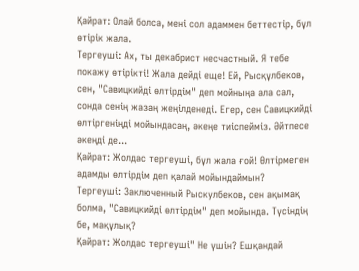Қайрат: Олай болса, мені сол адаммен беттестір, бұл өтірік жала.
Тергеуші: Ах, ты декабрист несчастный. Я тебе покажу өтірікті! Жала дейді еще! Ей, Рысқұлбеков, сен, "Савицкийді өлтірдім" деп мойныңа ала сал, сонда сенің жазаң жеңілденеді. Егер, сен Савицкийді өлтіргеніңді мойындасаң, әкеңе тиіспейміз. Әйтпесе әкеңді де...
Қайрат: Жолдас тергеуші, бұл жала ғой! Өлтірмеген адамды өлтірдім деп қалай мойындаймын?
Тергеуші: Заключенный Рыскулбеков, сен ақымақ болма, "Савицкийді өлтірдім" деп мойында. Түсіндің бе, мақұлық?
Қайрат: Жолдас тергеуші" Не үшін? Ешқандай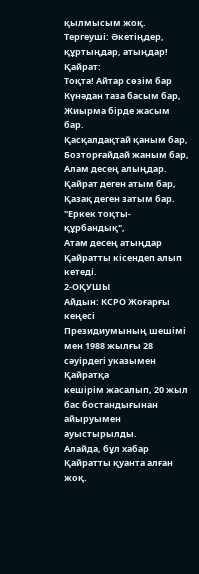қылмысым жоқ.
Тергеуші: Әкетіңдер, құртыңдар, атыңдар!
Қайрат:
Тоқта! Айтар сөзім бар
Күнәдан таза басым бар,
Жиырма бірде жасым бар.
Қасқалдақтай қаным бар,
Бозторғайдай жаным бар,
Алам десең алыңдар.
Қайрат деген атым бар,
Қазақ деген затым бар.
"Еркек тоқты-құрбандық",
Атам десең атыңдар
Қайратты кісендеп алып кетеді.
2-ОҚУШЫ
Айдын: КСРО Жоғарғы кеңесі
Президиумының шешімі мен 1988 жылғы 28 сәуірдегі указымен Қайратқа
кешірім жасалып, 20 жыл бас бостандығынан айыруымен ауыстырылды.
Алайда, бұл хабар Қайратты қуанта алған
жоқ.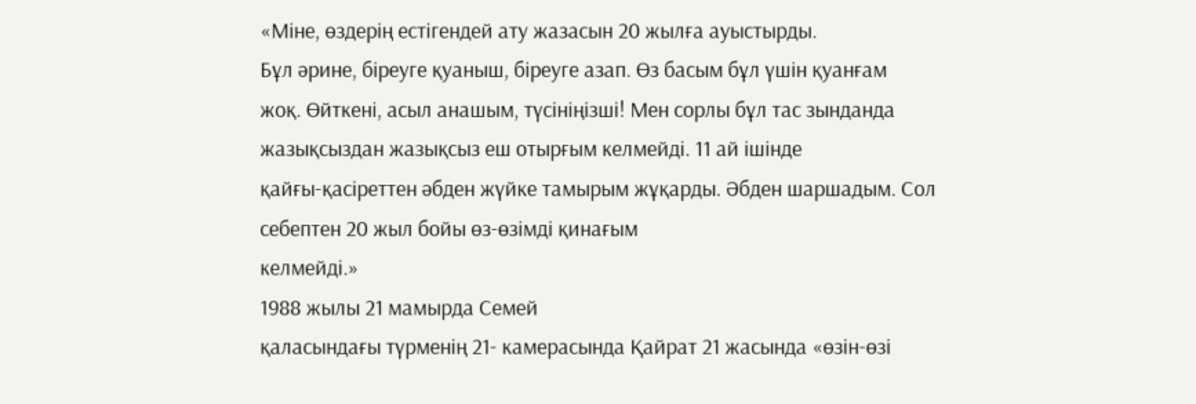«Міне, өздерің естігендей ату жазасын 20 жылға ауыстырды.
Бұл әрине, біреуге қуаныш, біреуге азап. Өз басым бұл үшін қуанғам
жоқ. Өйткені, асыл анашым, түсініңізші! Мен сорлы бұл тас зынданда
жазықсыздан жазықсыз еш отырғым келмейді. 11 ай ішінде
қайғы-қасіреттен әбден жүйке тамырым жұқарды. Әбден шаршадым. Сол
себептен 20 жыл бойы өз-өзімді қинағым
келмейді.»
1988 жылы 21 мамырда Семей
қаласындағы түрменің 21- камерасында Қайрат 21 жасында «өзін-өзі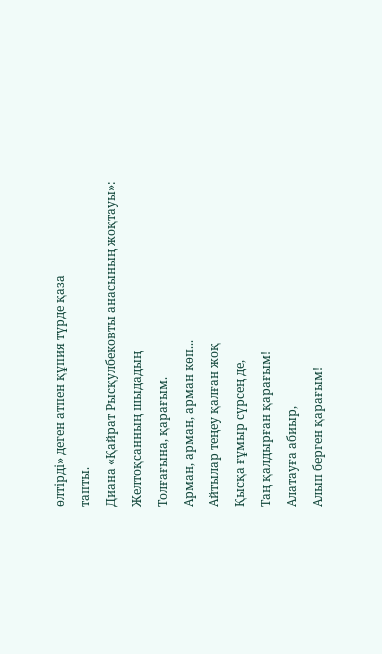өлтірді» деген атпен құпия түрде қаза
тапты.
Диана «Қайрат Рысқулбековты анасының жоқтауы»:
Желтоқсанның шыдадың
Толғағына, қарағым.
Арман, арман, арман көп...
Айтылар теңеу қалған жоқ
Қысқа ғұмыр сүрсең де,
Таң қалдырған қарағым!
Алатауға абиыр,
Алып берген қарағым!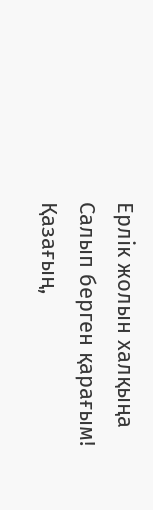Ерлік жолын халқыңа
Салып берген қарағым!
Қазағың,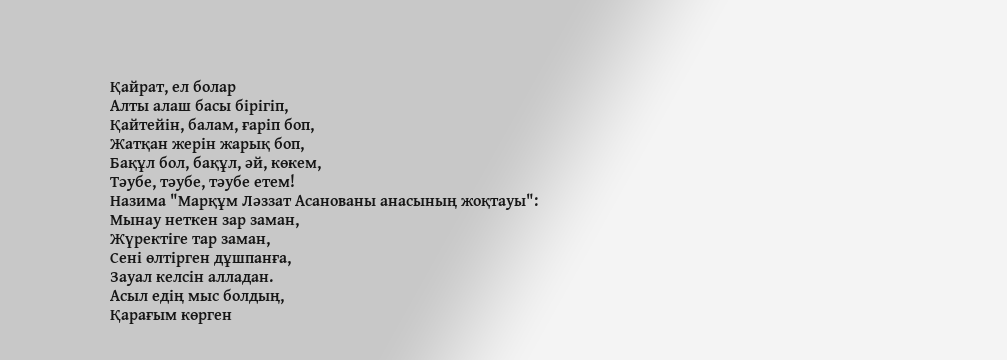Қайрат, ел болар
Алты алаш басы бірігіп,
Қайтейін, балам, ғаріп боп,
Жатқан жерін жарық боп,
Бақұл бол, бақұл, әй, көкем,
Тәубе, тәубе, тәубе етем!
Назима "Марқұм Ләззат Асанованы анасының жоқтауы":
Мынау неткен зар заман,
Жүректіге тар заман,
Сені өлтірген дұшпанға,
Зауал келсін алладан.
Асыл едің мыс болдың,
Қарағым көрген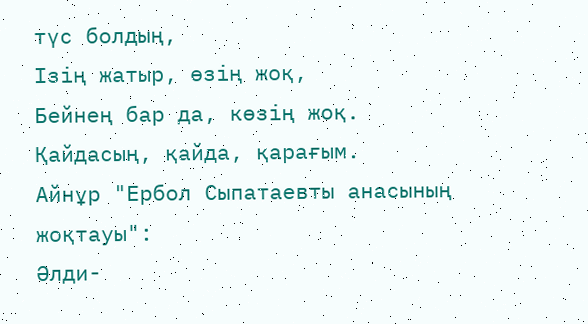түс болдың,
Ізің жатыр, өзің жоқ,
Бейнең бар да, көзің жоқ.
Қайдасың, қайда, қарағым.
Айнұр "Ербол Сыпатаевты анасының жоқтауы":
Әлди-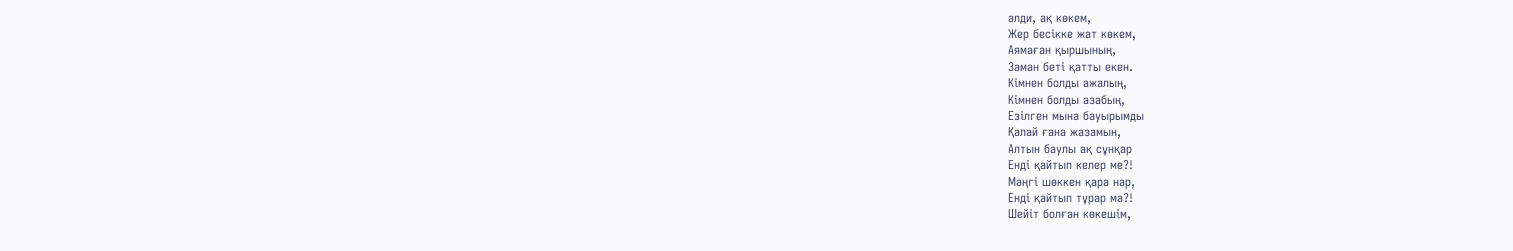әлди, ақ көкем,
Жер бесікке жат көкем,
Аямаған қыршының,
Заман беті қатты екен.
Кімнен болды ажалың,
Кімнен болды азабың,
Езілген мына бауырымды
Қалай ғана жазамын,
Алтын баулы ақ сұнқар
Енді қайтып келер ме?!
Мәңгі шөккен қара нар,
Енді қайтып тұрар ма?!
Шейіт болған көкешім,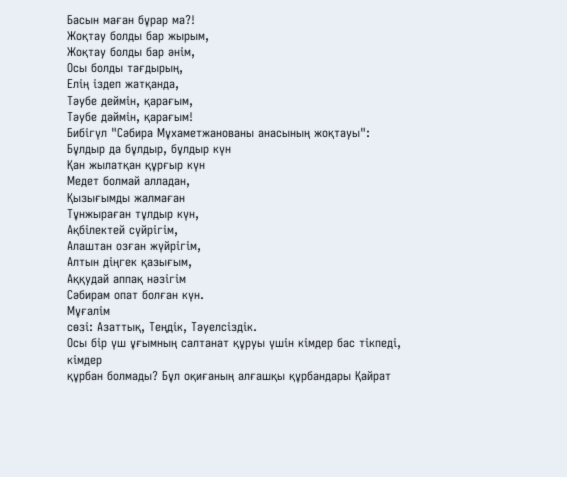Басын маған бұрар ма?!
Жоқтау болды бар жырым,
Жоқтау болды бар әнім,
Осы болды тағдырың,
Елің іздеп жатқанда,
Тәубе деймін, қарағым,
Тәубе дәймін, қарағым!
Бибігүл "Сәбира Мұхаметжанованы анасының жоқтауы":
Бұлдыр да бұлдыр, бұлдыр күн
Қан жылатқан құрғыр күн
Медет болмай алладан,
Қызығымды жалмаған
Тұнжыраған тұлдыр күн,
Ақбілектей сүйрігім,
Алаштан озған жүйрігім,
Алтын діңгек қазығым,
Аққудай аппақ нәзігім
Сәбирам опат болған күн.
Мұғалім
сөзі: Азаттық, Теңдік, Тәуелсіздік.
Осы бір үш ұғымның салтанат құруы үшін кімдер бас тікпеді, кімдер
құрбан болмады? Бұл оқиғаның алғашқы құрбандары Қайрат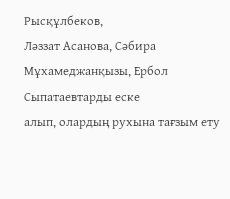Рысқұлбеков,
Ләззат Асанова, Сәбира Мұхамеджанқызы, Ербол Сыпатаевтарды еске
алып, олардың рухына тағзым ету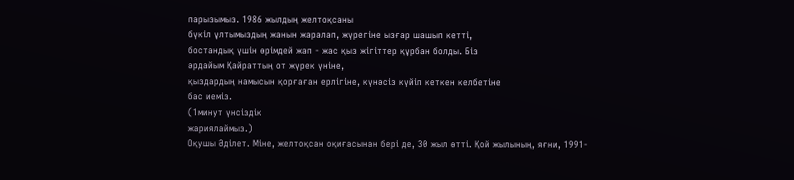парызымыз. 1986 жылдың желтоқсаны
бүкіл ұлтымыздың жанын жаралап, жүрегіне ызғар шашып кетті,
бостандық үшін өрімдей жап - жас қыз жігіттер құрбан болды. Біз
әрдайым Қайраттың от жүрек үніне,
қыздардың намысын қорғаған ерлігіне, күнәсіз күйіп кеткен келбетіне
бас иеміз.
(1минут үнсіздік
жариялаймыз.)
Оқушы Әділет. Міне, желтоқсан оқиғасынан бері де, 30 жыл өтті. Қой жылының, яғни, 1991-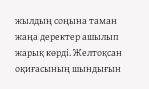жылдың соңына таман жаңа деректер ашылып жарық көрді. Желтоқсан оқиғасының шындығын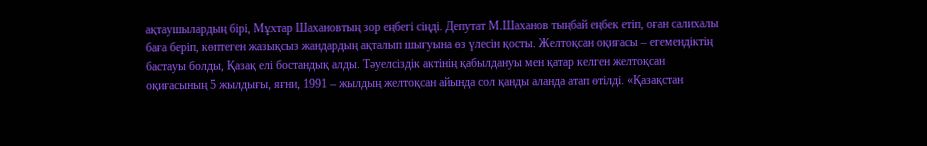ақтаушылардың бірі, Мұхтар Шахановтың зор еңбегі сіңді. Депутат М.Шаханов тыңбай еңбек етіп, оған салихалы баға беріп, көптеген жазықсыз жандардың ақталып шығуына өз үлесін қосты. Желтоқсан оқиғасы – егемендіктің бастауы болды, Қазақ елі бостандық алды. Тәуелсіздік актінің қабылдануы мен қатар келген желтоқсан оқиғасының 5 жылдығы, яғни, 1991 – жылдың желтоқсан айында сол қанды аланда атап өтілді. «Қазақстан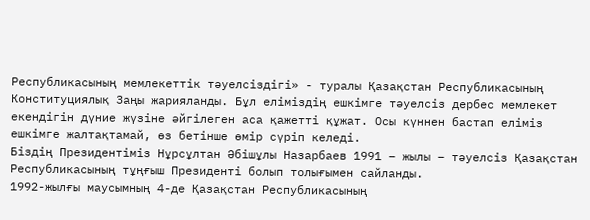Республикасының мемлекеттік тәуелсіздігі» - туралы Қазақстан Республикасының Конституциялық Заңы жарияланды. Бұл еліміздің ешкімге тәуелсіз дербес мемлекет екендігін дүние жүзіне әйгілеген аса қажетті құжат. Осы күннен бастап еліміз ешкімге жалтақтамай, өз бетінше өмір сүріп келеді.
Біздің Президентіміз Нұрсұлтан Әбішұлы Назарбаев 1991 – жылы – тәуелсіз Қазақстан Республикасының тұңғыш Президенті болып толығымен сайланды.
1992-жылғы маусымның 4-де Қазақстан Республикасының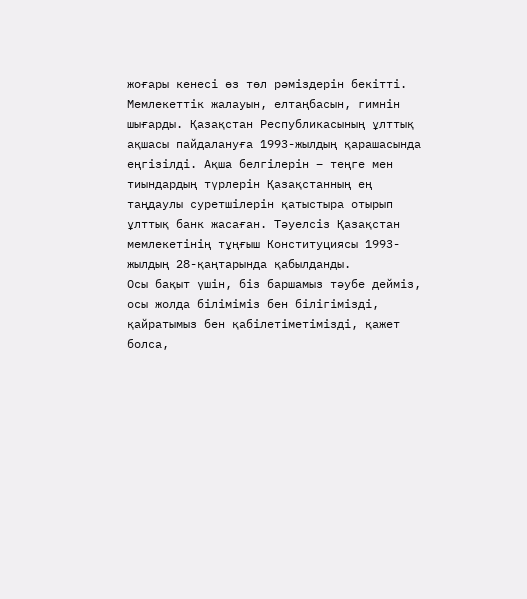жоғары кенесі өз төл рәміздерін бекітті. Мемлекеттік жалауын, елтаңбасын, гимнін шығарды. Қазақстан Республикасының ұлттық ақшасы пайдалануға 1993-жылдың қарашасында еңгізілді. Ақша белгілерін – теңге мен тиындардың түрлерін Қазақстанның ең таңдаулы суретшілерін қатыстыра отырып ұлттық банк жасаған. Тәуелсіз Қазақстан мемлекетінің тұңғыш Конституциясы 1993-жылдың 28-қаңтарында қабылданды.
Осы бақыт үшін, біз баршамыз тәубе дейміз, осы жолда біліміміз бен білігімізді, қайратымыз бен қабілетіметімізді, қажет болса,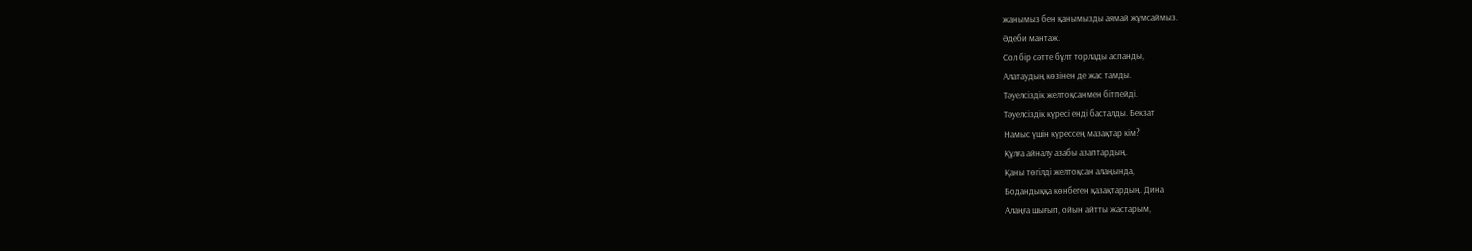жанымыз бен қанымызды аямай жұмсаймыз.
Әдеби мантаж.
Сол бір сәтте бұлт торлады аспанды,
Алатаудың көзінен де жас тамды.
Тәуелсіздік желтоқсанмен бітпейді.
Тәуелсіздік күресі енді басталды. Бекзат
Намыс үшін күрессең мазақтар кім?
Құлға айналу азабы азаптардың.
Қаны төгілді желтоқсан алаңында,
Бодандыққа көнбеген қазақтардың. Дина
Алаңға шығып, ойын айтты жастарым,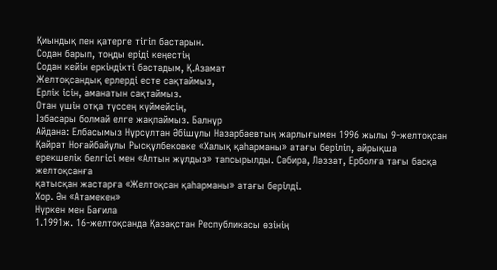Қиындық пен қатерге тігіп бастарын.
Содан барып, тоңды еріді кеңестің
Содан кейін еркіндікті бастадым, Қ.Азамат
Желтоқсандық ерлерді есте сақтаймыз,
Ерлік ісін, аманатын сақтаймыз.
Отан үшін отқа түссең күймейсің,
Ізбасары болмай елге жақпаймыз. Балнұр
Айдана: Елбасымыз Нұрсұлтан Әбішұлы Назарбаевтың жарлығымен 1996 жылы 9-желтоқсан
Қайрат Ноғайбайұлы Рысқұлбековке «Халық қаһарманы» атағы беріліп, айрықша
ерекшелік белгісі мен «Алтын жұлдыз» тапсырылды. Сәбира, Ләззат, Ерболға тағы басқа желтоқсанға
қатысқан жастарға «Желтоқсан қаһарманы» атағы берілді.
Хор. Ән «Атамекен»
Нүркен мен Бағила
1.1991ж. 16-желтоқсанда Қазақстан Республикасы өзінің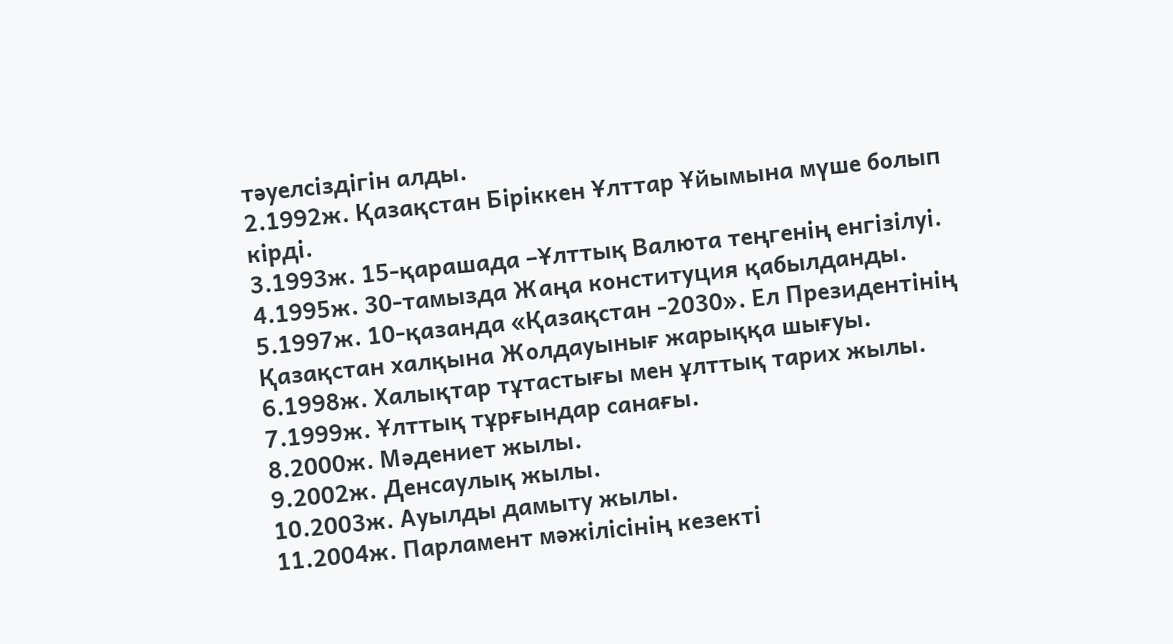тәуелсіздігін алды.
2.1992ж. Қазақстан Біріккен Ұлттар Ұйымына мүше болып кірді.
3.1993ж. 15-қарашада –Ұлттық Валюта теңгенің енгізілуі.
4.1995ж. 30-тамызда Жаңа конституция қабылданды.
5.1997ж. 10-қазанда «Қазақстан -2030». Ел Президентінің Қазақстан халқына Жолдауынығ жарыққа шығуы.
6.1998ж. Халықтар тұтастығы мен ұлттық тарих жылы.
7.1999ж. Ұлттық тұрғындар санағы.
8.2000ж. Мәдениет жылы.
9.2002ж. Денсаулық жылы.
10.2003ж. Ауылды дамыту жылы.
11.2004ж. Парламент мәжілісінің кезекті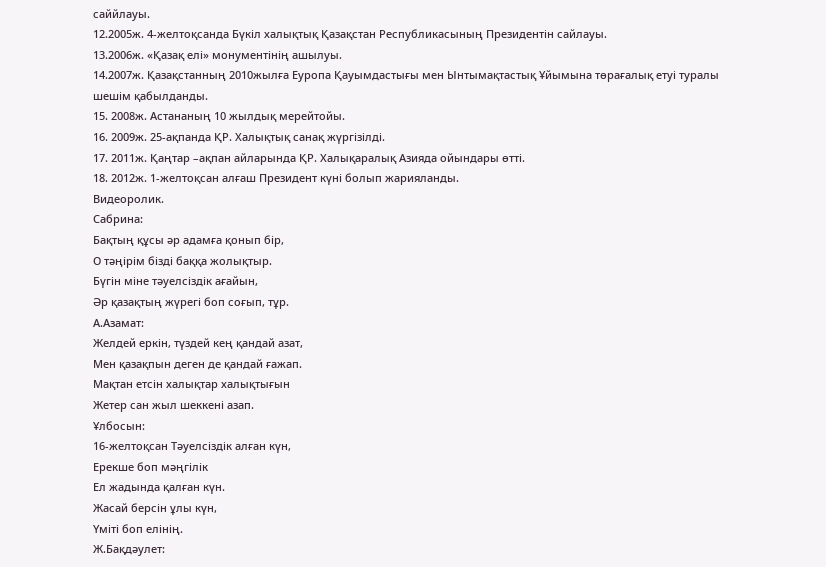саййлауы.
12.2005ж. 4-желтоқсанда Бүкіл халықтық Қазақстан Республикасының Президентін сайлауы.
13.2006ж. «Қазақ елі» монументінің ашылуы.
14.2007ж. Қазақстанның 2010жылға Еуропа Қауымдастығы мен Ынтымақтастық Ұйымына төрағалық етуі туралы шешім қабылданды.
15. 2008ж. Астананың 10 жылдық мерейтойы.
16. 2009ж. 25-ақпанда ҚР. Халықтық санақ жүргізілді.
17. 2011ж. Қаңтар –ақпан айларында ҚР. Халықаралық Азияда ойындары өтті.
18. 2012ж. 1-желтоқсан алғаш Президент күні болып жарияланды.
Видеоролик.
Сабрина:
Бақтың құсы әр адамға қонып бір,
О тәңірім бізді баққа жолықтыр.
Бүгін міне тәуелсіздік ағайын,
Әр қазақтың жүрегі боп соғып, тұр.
А.Азамат:
Желдей еркін, түздей кең қандай азат,
Мен қазақпын деген де қандай ғажап.
Мақтан етсін халықтар халықтығын
Жетер сан жыл шеккені азап.
Ұлбосын:
16-желтоқсан Тәуелсіздік алған күн,
Ерекше боп мәңгілік
Ел жадында қалған күн.
Жасай берсін ұлы күн,
Үміті боп елінің.
Ж.Бақдәулет: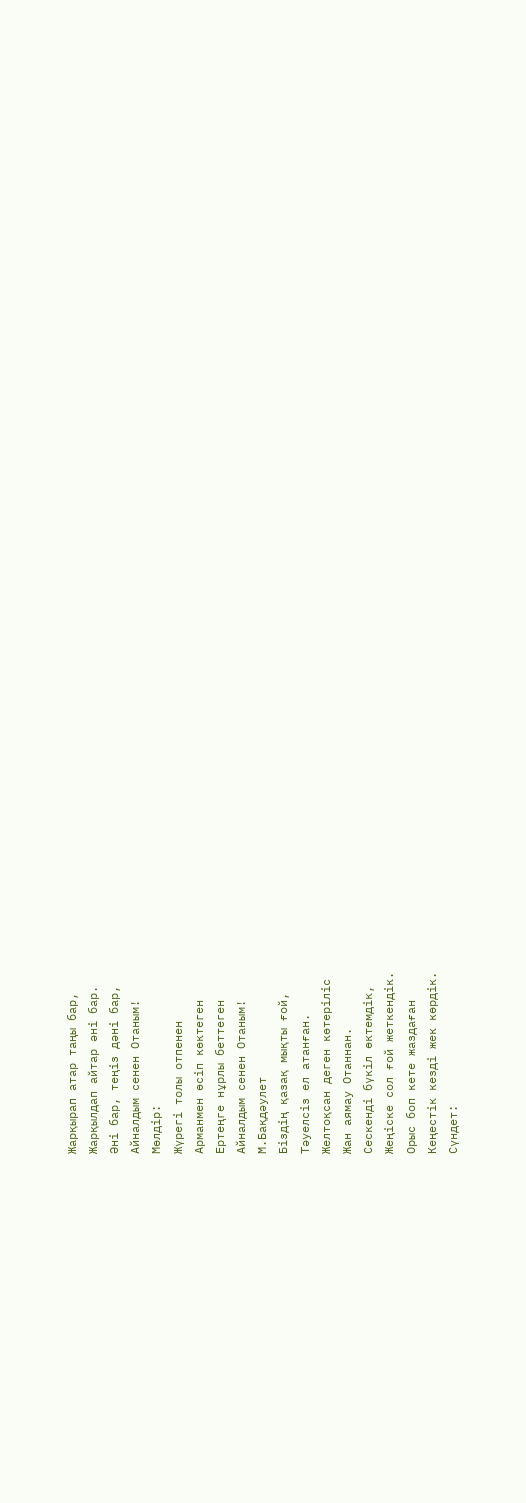Жарқырап атар таңы бар,
Жарқылдап айтар әні бар.
Әні бар, теңіз дәні бар,
Айналдым сенен Отаным!
Мөлдір:
Жүрегі толы отпенен
Арманмен өсіп көктеген
Ертеңге нұрлы беттеген
Айналдым сенен Отаным!
М.Бақдәулет
Біздің қазақ мықты ғой,
Тәуелсіз ел атанған.
Желтоқсан деген көтеріліс
Жан аямау Отаннан.
Сескенді бүкіл өктемдік,
Жеңіске сол ғой жеткендік.
Орыс боп кете жаздаған
Кеңестік кезді жек көрдік.
Сүндет: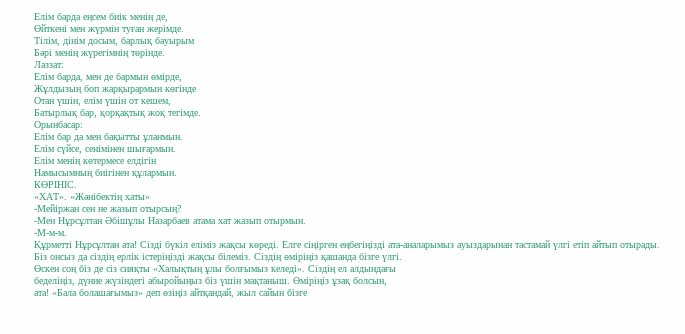Елім барда еңсем биік менің де,
Өйткені мен жүрмін туған жерімде.
Тілім, дінім досым, барлық бауырым
Бәрі менің жүрегімнің төрінде.
Лаззат:
Елім барда, мен де бармын өмірде,
Жұлдызың боп жарқырармын көгінде
Отан үшін, елім үшін от кешем,
Батырлық бар, қорқақтық жоқ тегімде.
Орынбасар:
Елім бар да мен бақытты ұланмын.
Елім сүйсе, сенімінен шығармын.
Елім менің көтермесе елдігін
Намысымның биігінен құлармын.
КӨРІНІС.
«ХАТ». «Жәнібектің хаты»
-Мейіржан сен не жазып отырсың?
-Мен Нұрсұлтан Әбішұлы Назарбаев атама хат жазып отырмын.
-М-м-м.
Құрметті Нұрсұлтан ата! Сізді бүкіл еліміз жақсы көреді. Елге сіңірген еңбегіңізді ата-аналарымыз ауыздарынан тастамай үлгі етіп айтып отырады.
Біз онсыз да сіздің ерлік істеріңізді жақсы білеміз. Сіздің өміріңіз қашанда бізге үлгі.
Өскен соң біз де сіз сияқты «Халықтың ұлы болғымыз келеді». Сіздің ел алдындағы
беделіңіз, дүние жүзіндегі абыройыңыз біз үшін мақтаныш. Өміріңіз ұзақ болсын,
ата! «Бала болашағымыз» деп өзіңіз айтқандай, жыл сайын бізге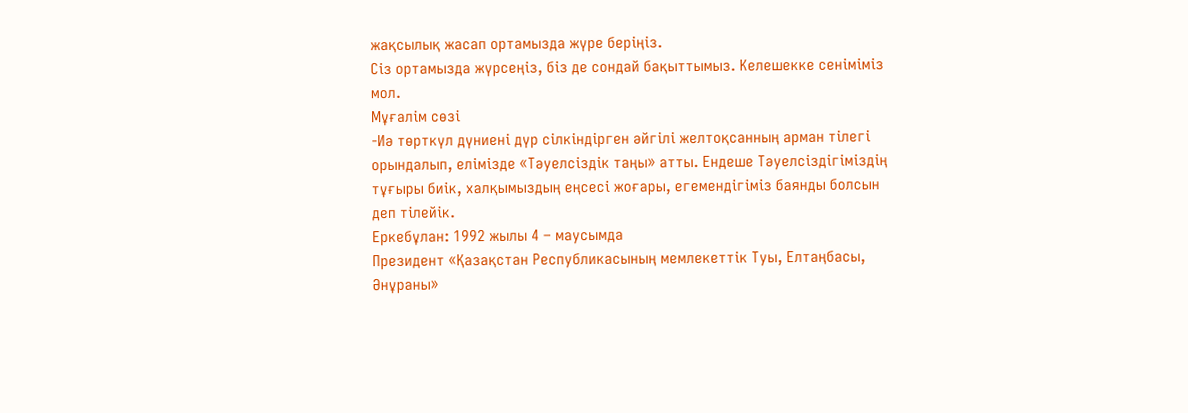жақсылық жасап ортамызда жүре беріңіз.
Сіз ортамызда жүрсеңіз, біз де сондай бақыттымыз. Келешекке сеніміміз мол.
Мұғалім сөзі
-Иә төрткүл дүниені дүр сілкіндірген әйгілі желтоқсанның арман тілегі орындалып, елімізде «Тәуелсіздік таңы» атты. Ендеше Тәуелсіздігіміздің тұғыры биік, халқымыздың еңсесі жоғары, егемендігіміз баянды болсын деп тілейік.
Еркебұлан: 1992 жылы 4 – маусымда
Президент «Қазақстан Республикасының мемлекеттік Туы, Елтаңбасы,
Әнұраны»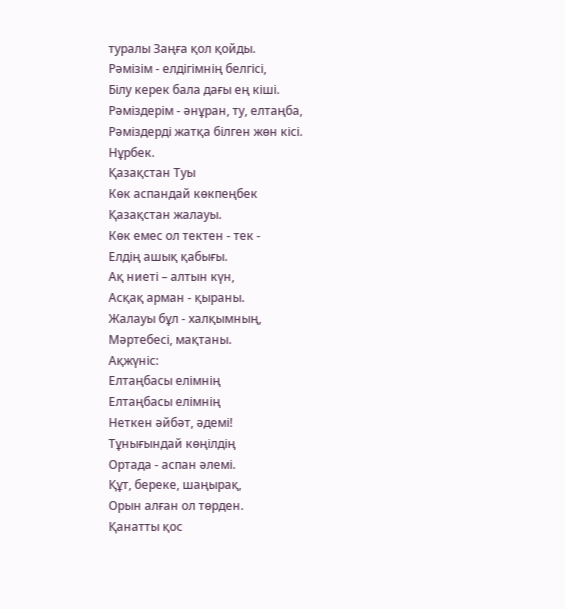туралы Заңға қол қойды.
Рәмізім - елдігімнің белгісі,
Білу керек бала дағы ең кіші.
Рәміздерім - әнұран, ту, елтаңба,
Рәміздерді жатқа білген жөн кісі.
Нұрбек.
Қазақстан Туы
Көк аспандай көкпеңбек
Қазақстан жалауы.
Көк емес ол тектен - тек -
Елдің ашық қабығы.
Ақ ниеті – алтын күн,
Асқақ арман - қыраны.
Жалауы бұл - халқымның,
Мәртебесі, мақтаны.
Ақжүніс:
Елтаңбасы елімнің
Елтаңбасы елімнің
Неткен әйбәт, әдемі!
Тұнығындай көңілдің
Ортада - аспан әлемі.
Құт, береке, шаңырақ,
Орын алған ол төрден.
Қанатты қос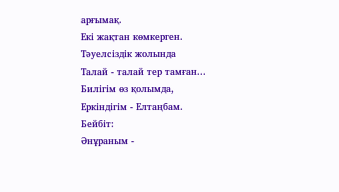арғымақ.
Екі жақтан көмкерген.
Тәуелсіздік жолында
Талай - талай тер тамған...
Билігім өз қолымда,
Еркіндігім - Елтаңбам.
Бейбіт:
Әнұраным -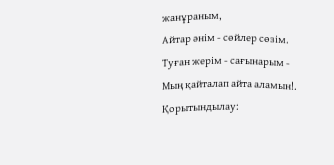жанұраным,
Айтар әнім - сөйлер сөзім.
Туған жерім - сағынарым -
Мың қайталап айта аламын!.
Қорытындылау: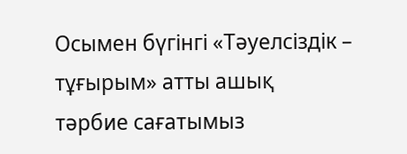Осымен бүгінгі «Тәуелсіздік – тұғырым» атты ашық
тәрбие сағатымыз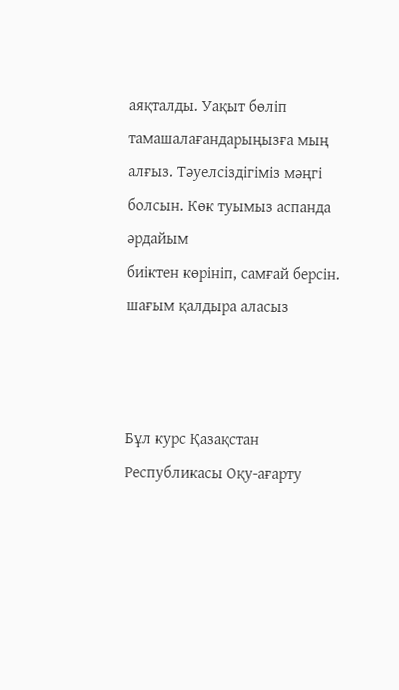аяқталды. Уақыт бөліп тамашалағандарыңызға мың
алғыз. Тәуелсіздігіміз мәңгі болсын. Көк туымыз аспанда әрдайым
биіктен көрініп, самғай берсін.
шағым қалдыра аласыз



Бұл курс Қазақстан Республикасы Оқу-ағарту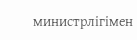министрлігімен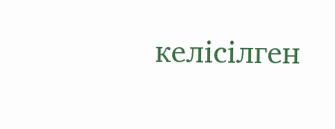келісілген